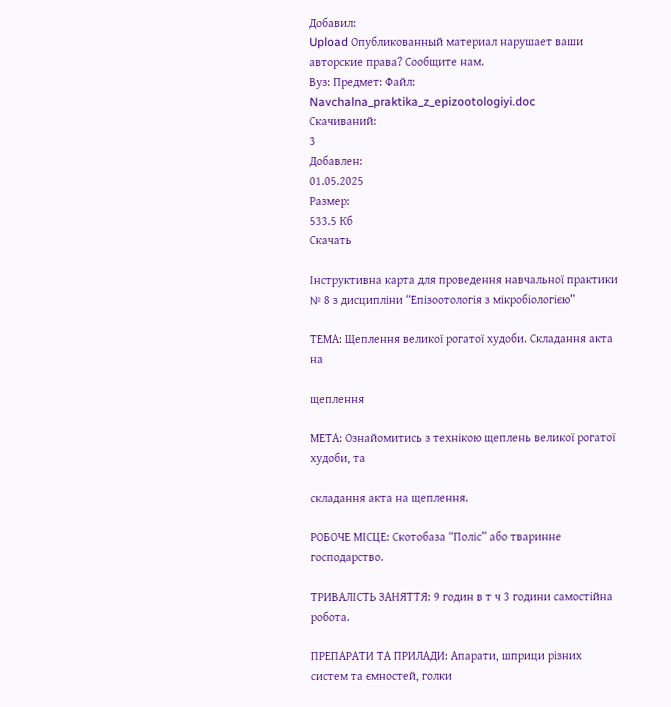Добавил:
Upload Опубликованный материал нарушает ваши авторские права? Сообщите нам.
Вуз: Предмет: Файл:
Navchalna_praktika_z_epizootologiyi.doc
Скачиваний:
3
Добавлен:
01.05.2025
Размер:
533.5 Кб
Скачать

Інструктивна карта для проведення навчальної практики № 8 з дисципліни “Епізоотологія з мікробіологією”

ТЕМА: Щеплення великої рогатої худоби. Складання акта на

щеплення

МЕТА: Ознайомитись з технікою щеплень великої рогатої худоби, та

складання акта на щеплення.

РОБОЧЕ МІСЦЕ: Скотобаза “Поліс” або тваринне господарство.

ТРИВАЛІСТЬ ЗАНЯТТЯ: 9 годин в т ч 3 години самостійна робота.

ПРЕПАРАТИ ТА ПРИЛАДИ: Апарати, шприци різних систем та ємностей, голки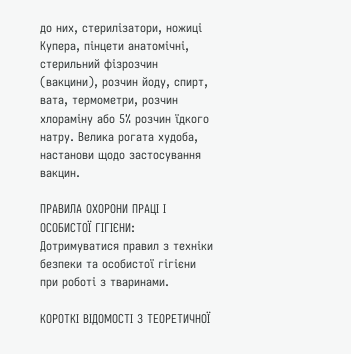до них, стерилізатори, ножиці Купера, пінцети анатомічні, стерильний фізрозчин (вакцини), розчин йоду, спирт, вата, термометри, розчин хлораміну або 5% розчин їдкого натру. Велика рогата худоба, настанови щодо застосування вакцин.

ПРАВИЛА ОХОРОНИ ПРАЦІ І ОСОБИСТОЇ ГІГІЄНИ: Дотримуватися правил з техніки безпеки та особистої гігієни при роботі з тваринами.

КОРОТКІ ВІДОМОСТІ З ТЕОРЕТИЧНОЇ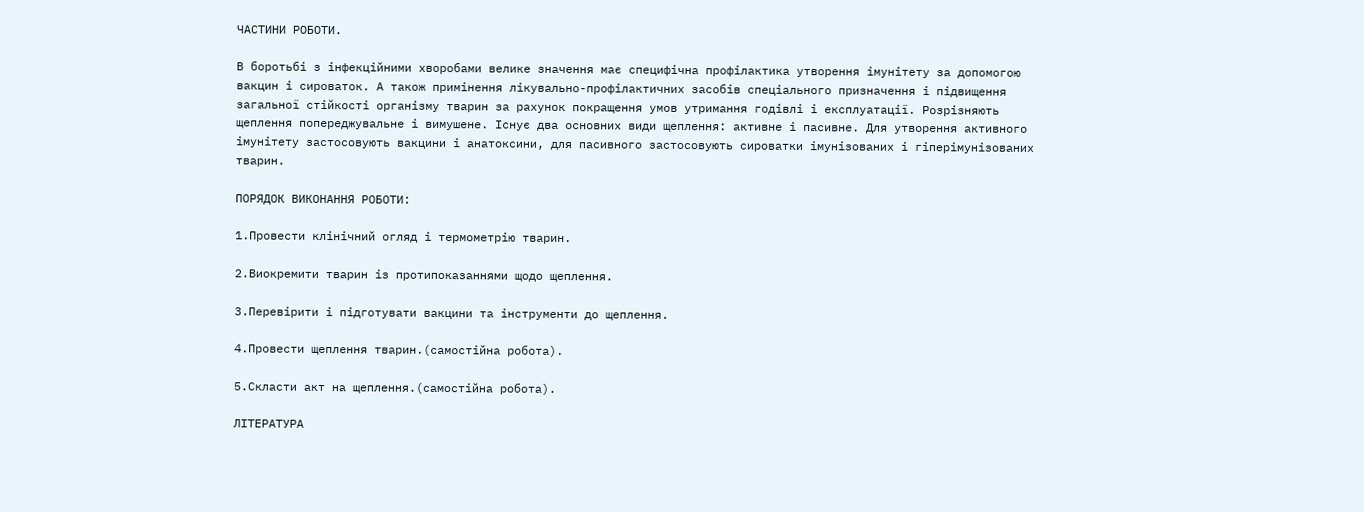ЧАСТИНИ РОБОТИ.

В боротьбі з інфекційними хворобами велике значення має специфічна профілактика утворення імунітету за допомогою вакцин і сироваток. А також примінення лікувально-профілактичних засобів спеціального призначення і підвищення загальної стійкості організму тварин за рахунок покращення умов утримання годівлі і експлуатації. Розрізняють щеплення попереджувальне і вимушене. Існує два основних види щеплення: активне і пасивне. Для утворення активного імунітету застосовують вакцини і анатоксини, для пасивного застосовують сироватки імунізованих і гіперімунізованих тварин.

ПОРЯДОК ВИКОНАННЯ РОБОТИ:

1.Провести клінічний огляд і термометрію тварин.

2.Виокремити тварин із протипоказаннями щодо щеплення.

3.Перевірити і підготувати вакцини та інструменти до щеплення.

4.Провести щеплення тварин.(самостійна робота).

5.Скласти акт на щеплення.(самостійна робота).

ЛІТЕРАТУРА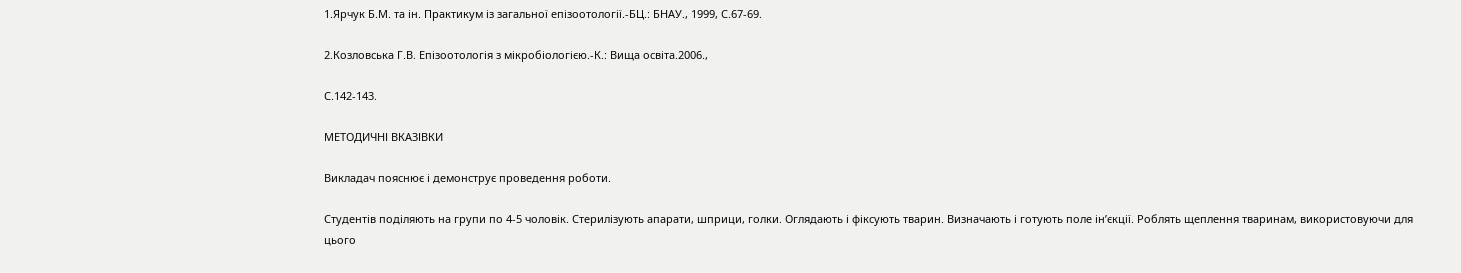1.Ярчук Б.М. та ін. Практикум із загальної епізоотології.-БЦ.: БНАУ., 1999, С.67-69.

2.Козловська Г.В. Епізоотологія з мікробіологією.-К.: Вища освіта.2006.,

С.142-143.

МЕТОДИЧНІ ВКАЗІВКИ

Викладач пояснює і демонструє проведення роботи.

Студентів поділяють на групи по 4-5 чоловік. Стерилізують апарати, шприци, голки. Оглядають і фіксують тварин. Визначають і готують поле ін’єкції. Роблять щеплення тваринам, використовуючи для цього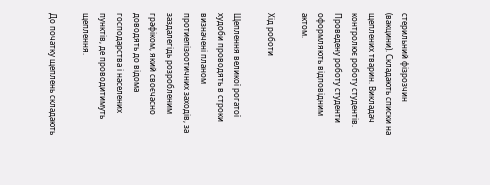стерильний фізрозчин (вакцини). Складають списки на щеплених тварин. Викладач контролює роботу студентів. Проведену роботу студенти оформляють відповідним актом.

Хід роботи

Щеплення великої рогатої худоби проводять в строки визначені планом протиепізоотичних заходів, за заздалегідь розробленим графіком, який своєчасно доводять до відома господарства і населених пунктів, де проводитимуть щеплення.

До початку щеплень складають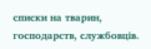списки на тварин, господарств, службовців.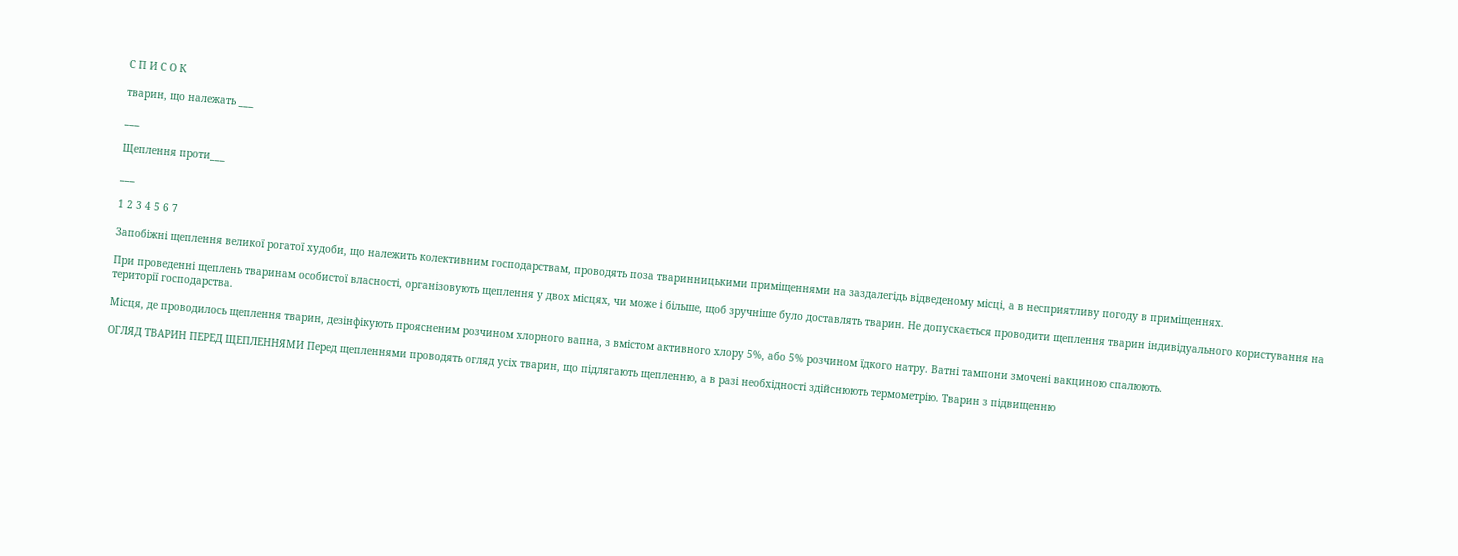С П И С О К

тварин, що належать ___

___

Щеплення проти___

___

1 2 3 4 5 6 7

Запобіжні щеплення великої рогатої худоби, що належить колективним господарствам, проводять поза тваринницькими приміщеннями на заздалегідь відведеному місці, а в несприятливу погоду в приміщеннях.

При проведенні щеплень тваринам особистої власності, організовують щеплення у двох місцях, чи може і більше, щоб зручніше було доставлять тварин. Не допускається проводити щеплення тварин індивідуального користування на території господарства.

Місця, де проводилось щеплення тварин, дезінфікують проясненим розчином хлорного вапна, з вмістом активного хлору 5%, або 5% розчином їдкого натру. Ватні тампони змочені вакциною спалюють.

ОГЛЯД ТВАРИН ПЕРЕД ЩЕПЛЕННЯМИ Перед щепленнями проводять огляд усіх тварин, що підлягають щепленню, а в разі необхідності здійснюють термометрію. Тварин з підвищенню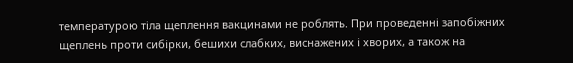температурою тіла щеплення вакцинами не роблять. При проведенні запобіжних щеплень проти сибірки, бешихи слабких, виснажених і хворих, а також на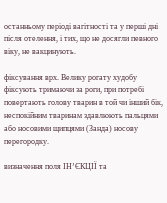останньому періоді вагітності та у перші дні після отелення, і тих, що не досягли певного віку, не вакцинують.

фіксування врх. Велику рогату худобу фіксують тримаючи за роги, при потребі повертають голову тварин в той чи інший бік, неспокійним тваринам здавлюють пальцями або носовими щипцями (Занда) носову перегородку.

визначення поля ІН’ЄКЦІЇ та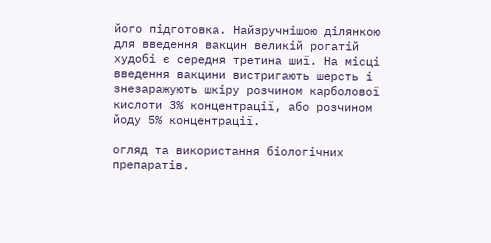його підготовка. Найзручнішою ділянкою для введення вакцин великій рогатій худобі є середня третина шиї. На місці введення вакцини вистригають шерсть і знезаражують шкіру розчином карболової кислоти 3% концентрації, або розчином йоду 5% концентрації.

огляд та використання біологічних препаратів.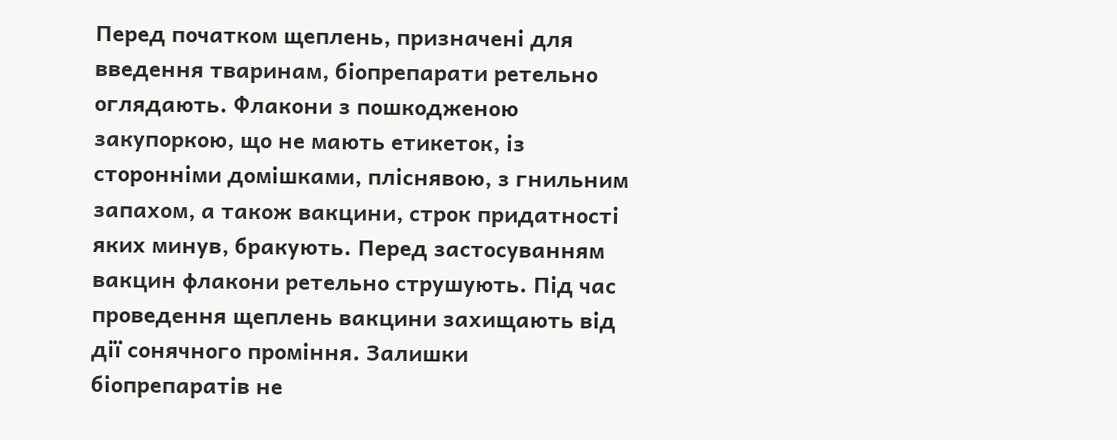Перед початком щеплень, призначені для введення тваринам, біопрепарати ретельно оглядають. Флакони з пошкодженою закупоркою, що не мають етикеток, із сторонніми домішками, пліснявою, з гнильним запахом, а також вакцини, строк придатності яких минув, бракують. Перед застосуванням вакцин флакони ретельно струшують. Під час проведення щеплень вакцини захищають від дії сонячного проміння. Залишки біопрепаратів не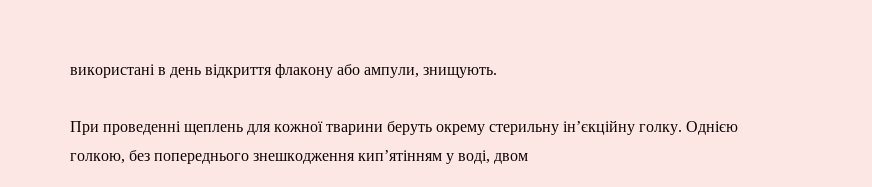використані в день відкриття флакону або ампули, знищують.

При проведенні щеплень для кожної тварини беруть окрему стерильну ін’єкційну голку. Однією голкою, без попереднього знешкодження кип’ятінням у воді, двом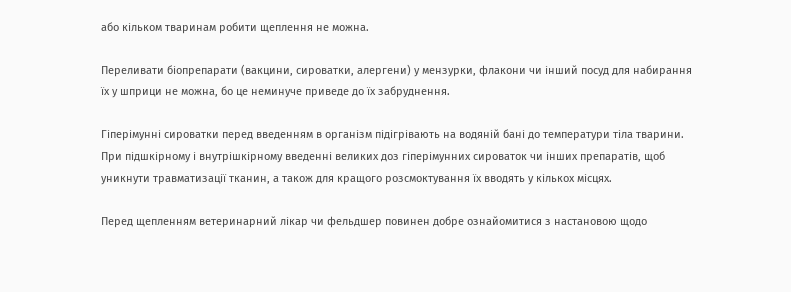або кільком тваринам робити щеплення не можна.

Переливати біопрепарати (вакцини, сироватки, алергени) у мензурки, флакони чи інший посуд для набирання їх у шприци не можна, бо це неминуче приведе до їх забруднення.

Гіперімунні сироватки перед введенням в організм підігрівають на водяній бані до температури тіла тварини. При підшкірному і внутрішкірному введенні великих доз гіперімунних сироваток чи інших препаратів, щоб уникнути травматизації тканин, а також для кращого розсмоктування їх вводять у кількох місцях.

Перед щепленням ветеринарний лікар чи фельдшер повинен добре ознайомитися з настановою щодо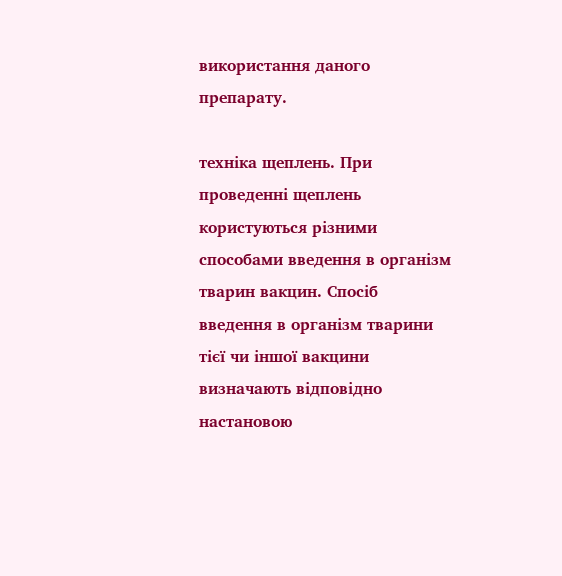використання даного препарату.

техніка щеплень. При проведенні щеплень користуються різними способами введення в організм тварин вакцин. Спосіб введення в організм тварини тієї чи іншої вакцини визначають відповідно настановою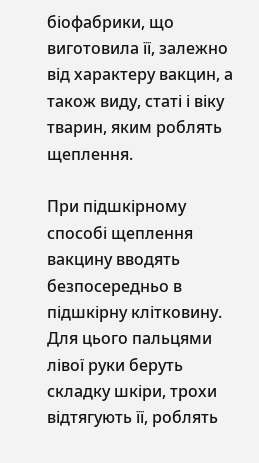біофабрики, що виготовила її, залежно від характеру вакцин, а також виду, статі і віку тварин, яким роблять щеплення.

При підшкірному способі щеплення вакцину вводять безпосередньо в підшкірну клітковину. Для цього пальцями лівої руки беруть складку шкіри, трохи відтягують її, роблять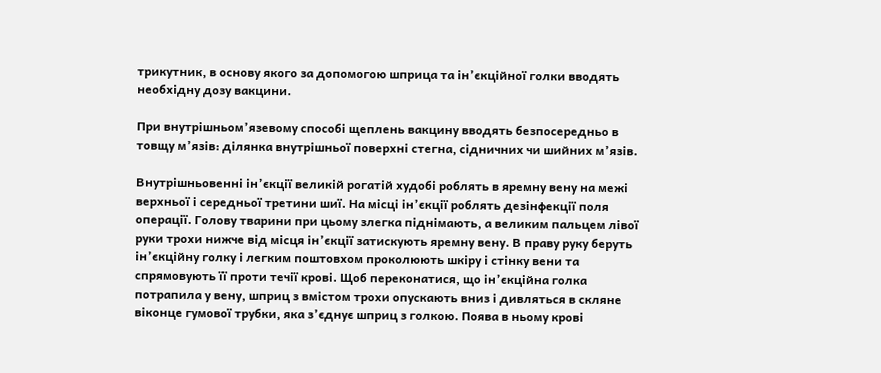трикутник, в основу якого за допомогою шприца та ін’єкційної голки вводять необхідну дозу вакцини.

При внутрішньом’язевому способі щеплень вакцину вводять безпосередньо в товщу м’язів: ділянка внутрішньої поверхні стегна, сідничних чи шийних м’язів.

Внутрішньовенні ін’єкції великій рогатій худобі роблять в яремну вену на межі верхньої і середньої третини шиї. На місці ін’єкції роблять дезінфекції поля операції. Голову тварини при цьому злегка піднімають, а великим пальцем лівої руки трохи нижче від місця ін’єкції затискують яремну вену. В праву руку беруть ін’єкційну голку і легким поштовхом проколюють шкіру і стінку вени та спрямовують її проти течії крові. Щоб переконатися, що ін’єкційна голка потрапила у вену, шприц з вмістом трохи опускають вниз і дивляться в скляне віконце гумової трубки, яка з’єднує шприц з голкою. Поява в ньому крові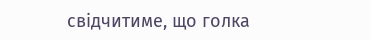свідчитиме, що голка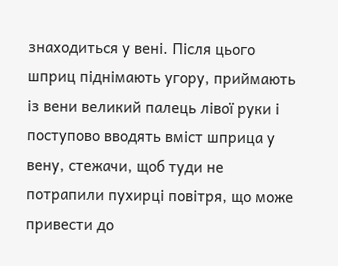знаходиться у вені. Після цього шприц піднімають угору, приймають із вени великий палець лівої руки і поступово вводять вміст шприца у вену, стежачи, щоб туди не потрапили пухирці повітря, що може привести до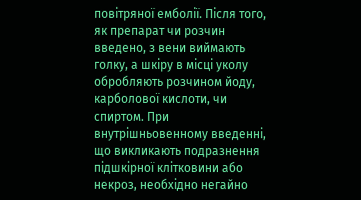повітряної емболії. Після того, як препарат чи розчин введено, з вени виймають голку, а шкіру в місці уколу обробляють розчином йоду, карболової кислоти, чи спиртом. При внутрішньовенному введенні, що викликають подразнення підшкірної клітковини або некроз, необхідно негайно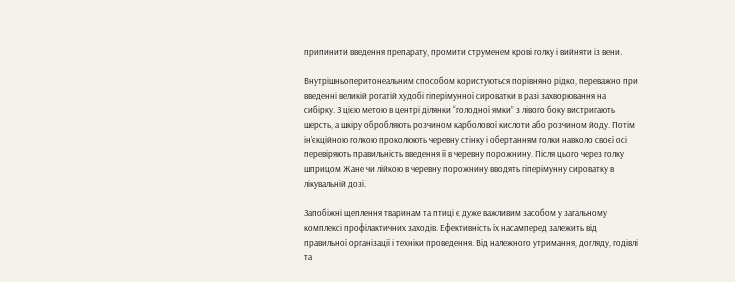припинити введення препарату, промити струменем крові голку і вийняти із вени.

Внутрішньоперитонеальним способом користуються порівняно рідко, переважно при введенні великій рогатій худобі гіперімунної сироватки в разі захворювання на сибірку. З цією метою в центрі ділянки “голодної ямки” з лівого боку вистригають шерсть, а шкіру обробляють розчином карболової кислоти або розчином йоду. Потім ін’єкційною голкою проколюють черевну стінку і обертанням голки навколо своєї осі перевіряють правильність введення її в черевну порожнину. Після цього через голку шприцом Жане чи лійкою в черевну порожнину вводять гіперімунну сироватку в лікувальній дозі.

Запобіжні щеплення тваринам та птиці є дуже важливим засобом у загальному комплексі профілактичних заходів. Ефективність їх насамперед залежить від правильної організації і техніки проведення. Від належного утримання, догляду, годівлі та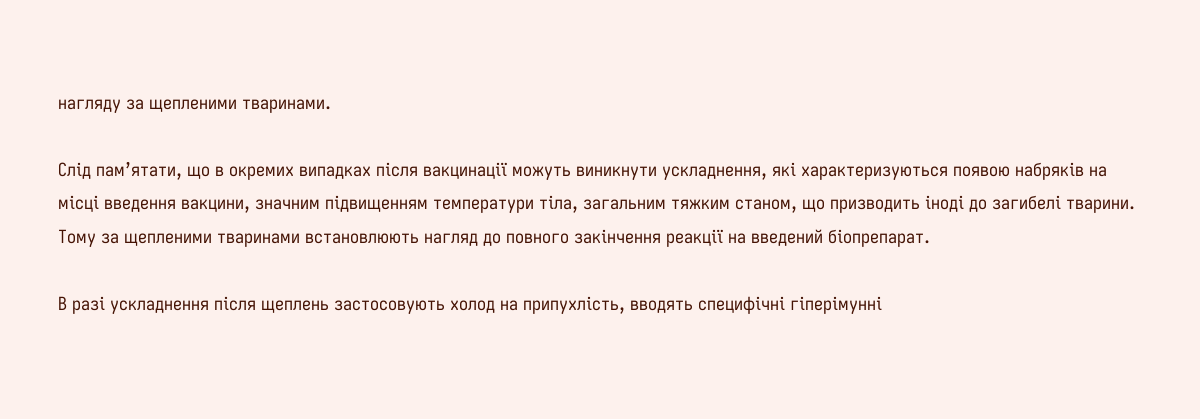нагляду за щепленими тваринами.

Слід пам’ятати, що в окремих випадках після вакцинації можуть виникнути ускладнення, які характеризуються появою набряків на місці введення вакцини, значним підвищенням температури тіла, загальним тяжким станом, що призводить іноді до загибелі тварини. Тому за щепленими тваринами встановлюють нагляд до повного закінчення реакції на введений біопрепарат.

В разі ускладнення після щеплень застосовують холод на припухлість, вводять специфічні гіперімунні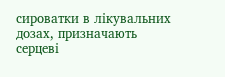сироватки в лікувальних дозах, призначають серцеві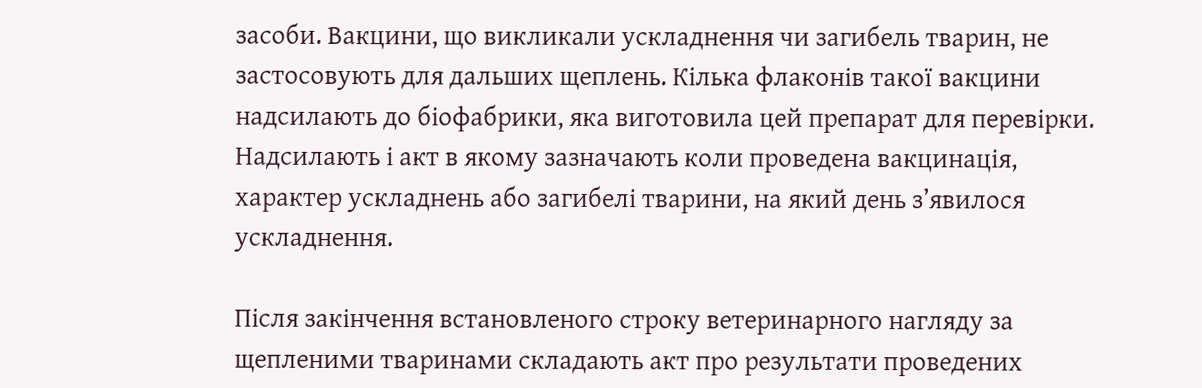засоби. Вакцини, що викликали ускладнення чи загибель тварин, не застосовують для дальших щеплень. Кілька флаконів такої вакцини надсилають до біофабрики, яка виготовила цей препарат для перевірки. Надсилають і акт в якому зазначають коли проведена вакцинація, характер ускладнень або загибелі тварини, на який день з’явилося ускладнення.

Після закінчення встановленого строку ветеринарного нагляду за щепленими тваринами складають акт про результати проведених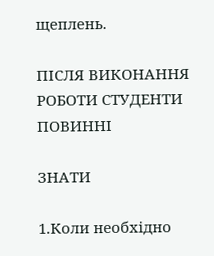щеплень.

ПІСЛЯ ВИКОНАННЯ РОБОТИ СТУДЕНТИ ПОВИННІ

ЗНАТИ

1.Коли необхідно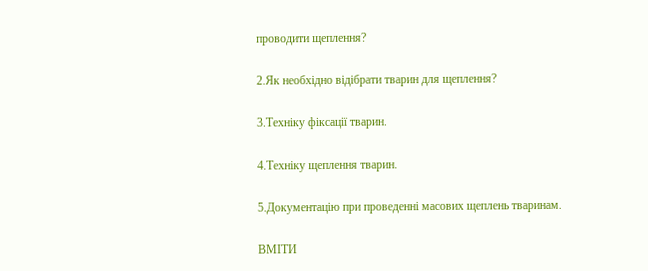проводити щеплення?

2.Як необхідно відібрати тварин для щеплення?

3.Техніку фіксації тварин.

4.Техніку щеплення тварин.

5.Документацію при проведенні масових щеплень тваринам.

ВМІТИ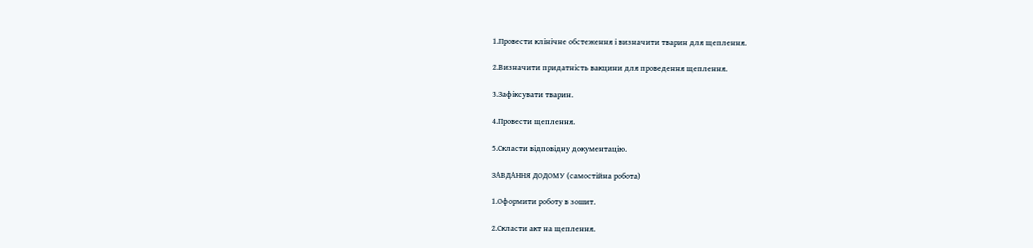1.Провести клінічне обстеження і визначити тварин для щеплення.

2.Визначити придатність вакцини для проведення щеплення.

3.Зафіксувати тварин.

4.Провести щеплення.

5.Скласти відповідну документацію.

ЗАВДАННЯ ДОДОМУ (самостійна робота)

1.Оформити роботу в зошит.

2.Скласти акт на щеплення.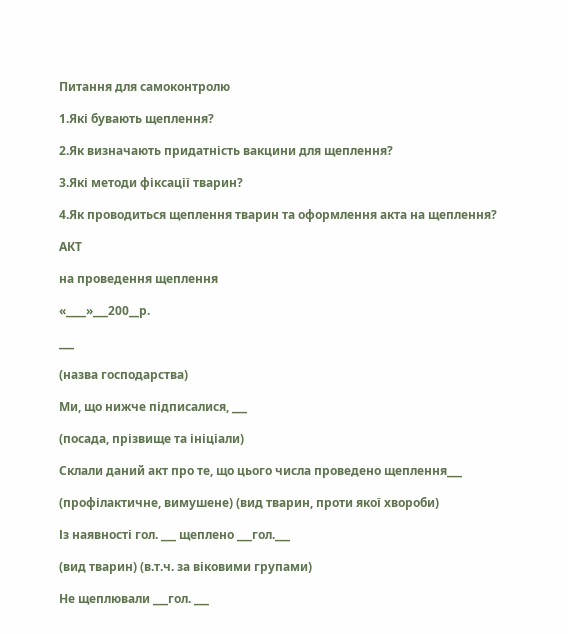Питання для самоконтролю

1.Які бувають щеплення?

2.Як визначають придатність вакцини для щеплення?

3.Які методи фіксації тварин?

4.Як проводиться щеплення тварин та оформлення акта на щеплення?

АКТ

на проведення щеплення

«____»___200__р.

___

(назва господарства)

Ми, що нижче підписалися, ___

(посада, прізвище та ініціали)

Склали даний акт про те, що цього числа проведено щеплення___

(профілактичне, вимушене) (вид тварин, проти якої хвороби)

Із наявності гол. ___ щеплено ___гол.___

(вид тварин) (в.т.ч. за віковими групами)

Не щеплювали ___гол. ___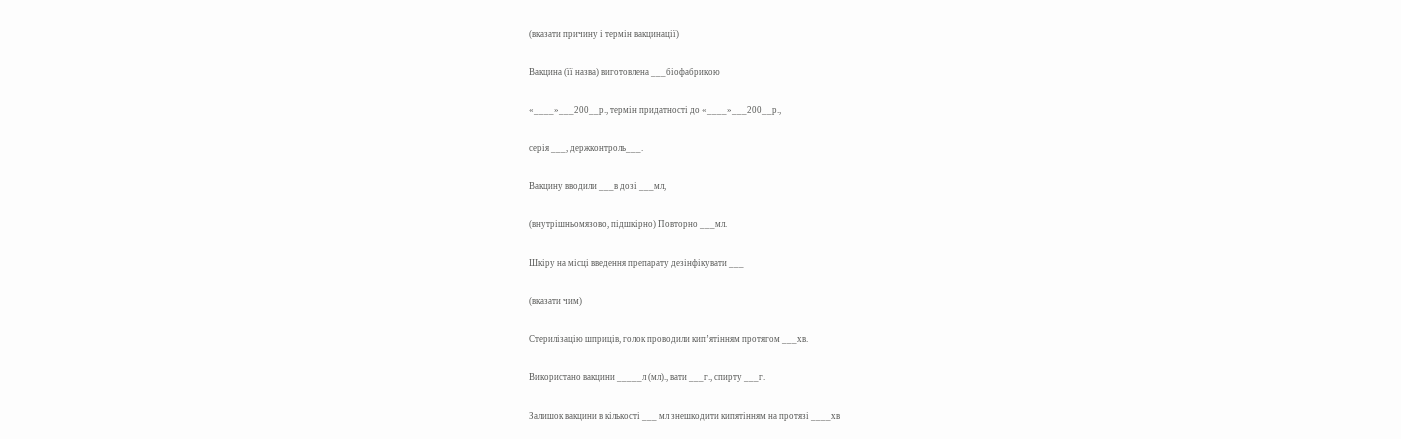(вказати причину і термін вакцинації)

Вакцина (її назва) виготовлена ___біофабрикою

«____»___200__р., термін придатності до «____»___200__р.,

серія ___, держконтроль___.

Вакцину вводили ___в дозі ___мл,

(внутрішньомязово, підшкірно) Повторно ___мл.

Шкіру на місці введення препарату дезінфікувати ___

(вказати чим)

Стерилізацію шприців, голок проводили кип’ятінням протягом ___хв.

Використано вакцини _____л (мл)., вати ___г., спирту ___г.

Залишок вакцини в кількості ___ мл знешкодити кипятінням на протязі ____хв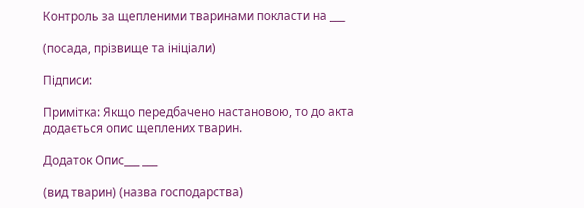Контроль за щепленими тваринами покласти на ___

(посада, прізвище та ініціали)

Підписи:

Примітка: Якщо передбачено настановою, то до акта додається опис щеплених тварин.

Додаток Опис___ ___

(вид тварин) (назва господарства)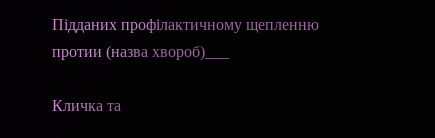Підданих профілактичному щепленню протии (назва хвороб)___

Кличка та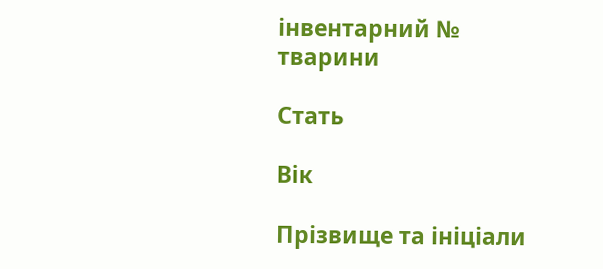інвентарний № тварини

Стать

Вік

Прізвище та ініціали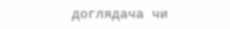доглядача чи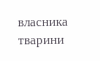власника тварини